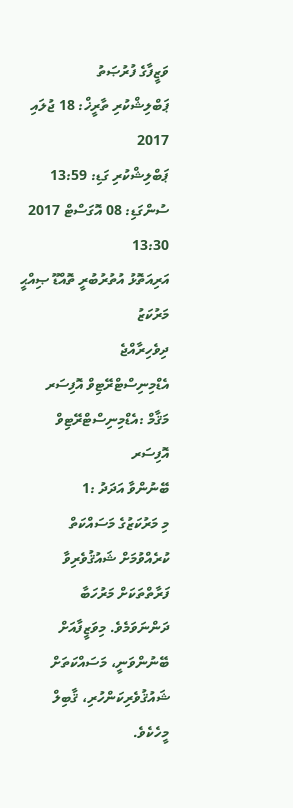ވަޒީފާގެ ފުރުޞަތު
ޕަބްލިޝްކުރި ތާރީޚް: 18 ޖުލައި 2017
ޕަބްލިޝްކުރި ގަޑި: 13:59
ސުންގަޑި: 08 އޮގަސްޓް 2017 13:30
އަރިއަތޮޅު އުތުރުބުރީ ތޮއްޑޫ ޞިއްޙީ މަރުކަޒު
ދިވެހިރާއްޖެ
އެޑްމިނިސްޓްރޭޓިވް އޮފިސަރ
މަޤާމް :އެޑްމިނިސްޓްރޭޓިވް އޮފިސަރ
ބޭނުންވާ އަދަދު :1
މި މަރުކަޒުގެ މަސައްކަތް ކުރެއްވުމަށް ޝައުޤުވެރިވާ ފަރާތްތަކަށް މަރުހަބާ ދަންނަވަމެވެ. މިވަޒީފާއަށް ބޭނުންވަނީ، މަސައްކަތަށް ޝައުޤުވެރިކަންހުރި، ޤާބިލް މީހެކެވެ.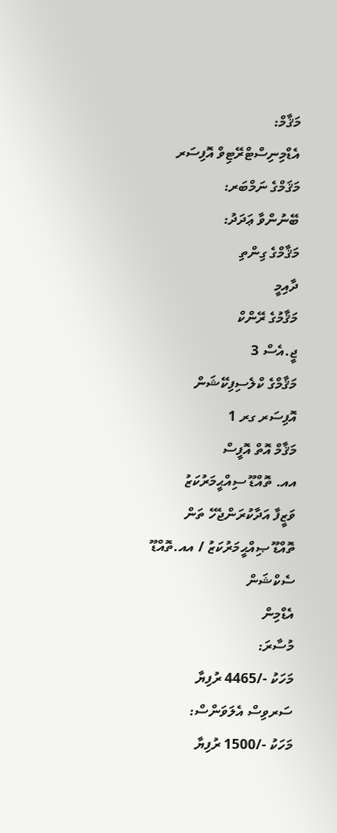މަޤާމް:
އެޑްމިނިސްޓްރޭޓިވް އޮފިސަރ
މަޤަމްގެ ނަމްބަރ:
ބޭނުންވާ ޢަދަދު:
މަޤާމްގެ ގިންތި
ދާއިމީ
މަޤާމުގެ ރޭންކް
ޖީ.އެސް 3
މަޤާމްގެ ކްލެސިފިކޭޝަން
އޮފިސަރ ގރ 1
މަޤާމް އޮތް އޮފީސް
އއ. ތޮއްޑޫ ސިއްޙީމަރުކަޒު
ވަޒީފާ އަދާކުރަންޖެހޭ ތަން
ތޮއްޑޫ ޞިއްޙީމަރުކަޒު / އއ.ތޮއްޑޫ
ސެކްޝަން
އެޑްމިން
މުސާރަ:
މަހަކު -/4465 ރުފިޔާ
ސަރވިސް އެލަވަންސް:
މަހަކު -/1500 ރުފިޔާ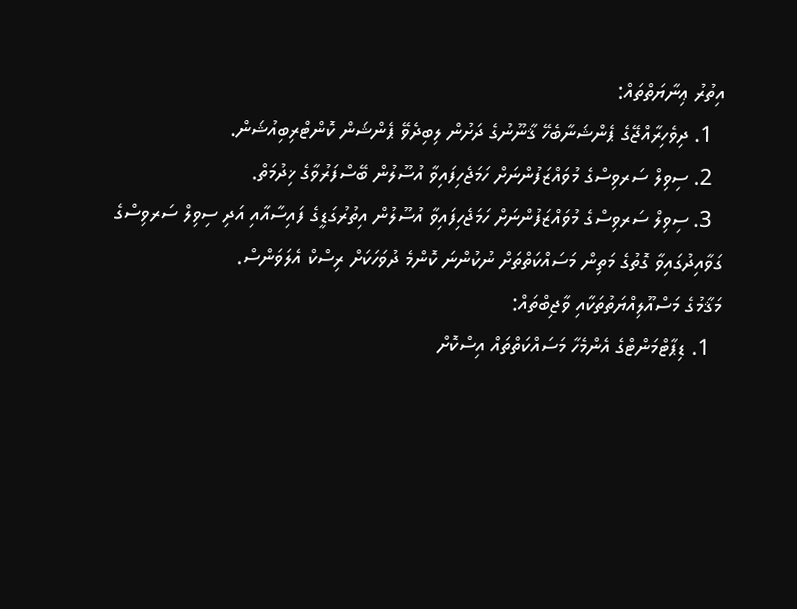އިތުރު ޢިނާޔަތްތައް:
  1. ދިވެހިރާއްޖޭގެ ޕެންޝަނާބެހޭ ޤާނޫނުގެ ދަށުން ލިބިދެވޭ ޕެންޝަން ކޮންޓްރިބިއުޝަން.
  2. ސިވިލް ސަރވިސްގެ މުވައްޒަފުންނަށް ހަމަޖެހިފައިވާ އުސޫލުން ބޭސްފަރުވާގެ ޚިދުމަތް.
  3. ސިވިލް ސަރވިސްގެ މުވައްޒަފުންނަށް ހަމަޖެހިފައިވާ އުސޫލުން އިތުރުގަޑީގެ ފައިސާއާއި އަދި ސިވިލް ސަރވިސްގެ ގަވާއިދުގައިވާ ގޮތުގެ މަތިން މަސައްކަތްތަށް ނުކުންނަ ކޮންމެ ދުވަހަކަށް ރިސްކް އެލަވަންސް.
މަޤާމުގެ މަސްއޫލިއްޔަތުތަކާއި ވާޖިބްތައް:
  1. ޑިޕާޓްމަންޓްގެ އެންމެހާ މަސައްކަތްތައް އިސްކޮށް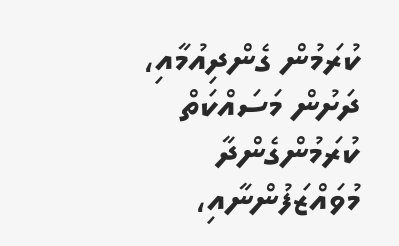ކުރަމުން ގެންދިއުމާއި، ދަށުން މަސައްކަތް ކުރަމުންގެންދާ މުވައްޒަފުންނާއި،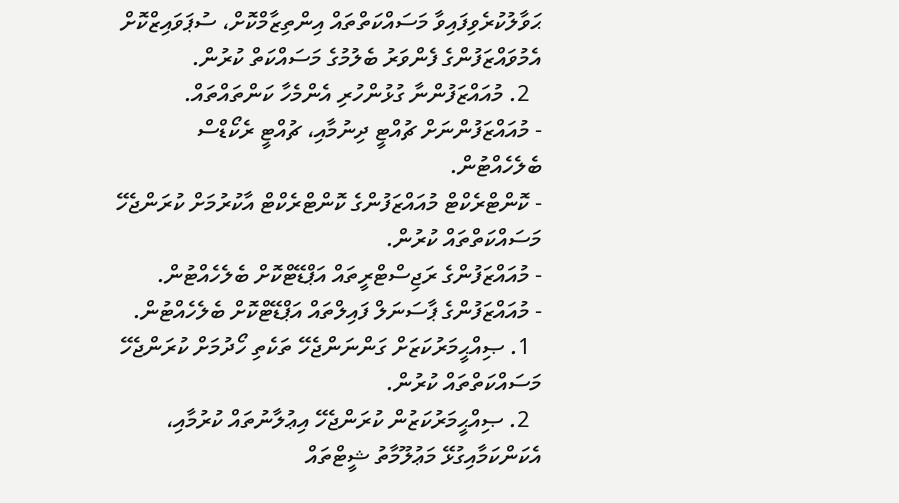ޙަވާލުކުރެވިފައިވާ މަސައްކަތްތައް އިންތިޒާމްކޮށް، ސުޕަވައިޒްކޮށް އެމުވައްޒަފުންގެ ފެންވަރު ބެލުމުގެ މަސައްކަތް ކުރުން.
  2. މުއައްޒަފުންނާ ގުޅުންހުރި އެންމެހާ ކަންތައްތައް.
- މުއައްޒަފުންނަށް ޗުއްޓީ ދިނުމާއި، ޗުއްޓީ ރެކޯޑްސް ބެލެހެއްޓުން.
- ކޮންޓްރެކްޓް މުއައްޒަފުންގެ ކޮންޓްރެކްޓް އާކުރުމަށް ކުރަންޖެހޭ މަސައްކަތްތައް ކުރުން.
- މުއައްޒަފުންގެ ރަޖިސްޓްރީތައް އަޕްޑޭޓްކޮށް ބެލެހެއްޓުން.
- މުއައްޒަފުންގެ ޕާސަނަލް ފައިލްތައް އަޕްޑޭޓްކޮށް ބެލެހެއްޓުން.
  1. ޞިއްޙީމަރުކަޒަށް ގަންނަންޖެހޭ ތަކެތި ހޯދުމަށް ކުރަންޖެހޭ މަސައްކަތްތައް ކުރުން.
  2. ޞިއްޙީމަރުކަޒުން ކުރަންޖެހޭ އިޢުލާނުތައް ކުރުމާއި، އެކަންކަމާއިގުޅޭ މަޢުލޫމާތު ޝީޓްތައް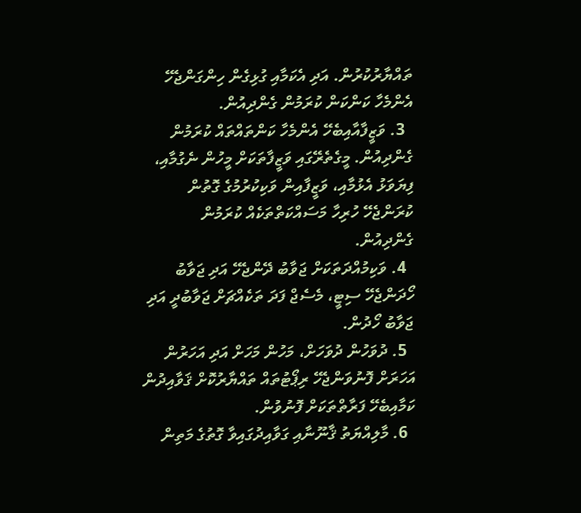ތައްޔާރުކުރުން. އަދި އެކަމާއި ގުޅިގެން ހިންގަންޖެހޭ އެންމެހާ ކަންކަން ކުރަމުން ގެންދިއުން.
  3. ވަޒީފާއާއިބެހޭ އެންމެހާ ކަންތައްތައް ކުރަމުން ގެންދިއުން. މީގެތެރޭގައި ވަޒީފާތަކަށް މީހުން ނެގުމާއި، ފިޔަވަޅު އެޅުމާއި، ވަޒީފާއިން ވަކިކުރުމުގެ ގޮތުން ކުރަންޖެހޭ ހުރިހާ މަސައްކަތްތަކެއް ކުރަމުން ގެންދިއުން.
  4. ވަކިމުއްދަތަކަށް ޖަވާބު ދޭންޖެހޭ އަދި ޖަވާބު ހޯދަންޖެހޭ ސިޓީ، މެސެޖް ފަދަ ތަކެއްޗަށް ޖަވާބުދީ އަދި ޖަވާބު ހޯދުން.
  5. ދުވަހުން ދުވަހަށް، މަހުން މަހަށް އަދި އަހަރުން އަހަރަށް ފޮނުވަންޖެހޭ ރިޕޯޓުތައް ތައްޔާރުކޮށް ޤަވާއިދުން ކަމާއިބެހޭ ފަރާތްތަކަށް ފޮނުވުން.
  6. މާލިއްޔަތު ޤާނޫނާއި ގަވާއިދުގައިވާ ގޮތުގެ މަތިން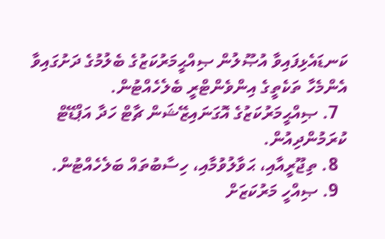ކަނޑައެޅިފައިވާ އުޞޫލުން ޞިއްޙީމަރުކަޒުގެ ބެލުމުގެ ދަށުގައިވާ އެންމެހާ ތަކެތީގެ އިންވެންޓްރީ ބެލެހެއްޓުން.
  7. ޞިއްޙީމަރުކަޒުގެ އޮގަނައިޒޭޝަން ޗާޓް ހަދާ އަޕްޑޭޓް ކުރަމުންދިއުން.
  8. ތިޖޫރީއާއި، ޙަވާލުވުމާއި، ހިސާބުތައް ބަލެހެއްޓުން.
  9. ޞިއްހީ މަރުކަޒަށް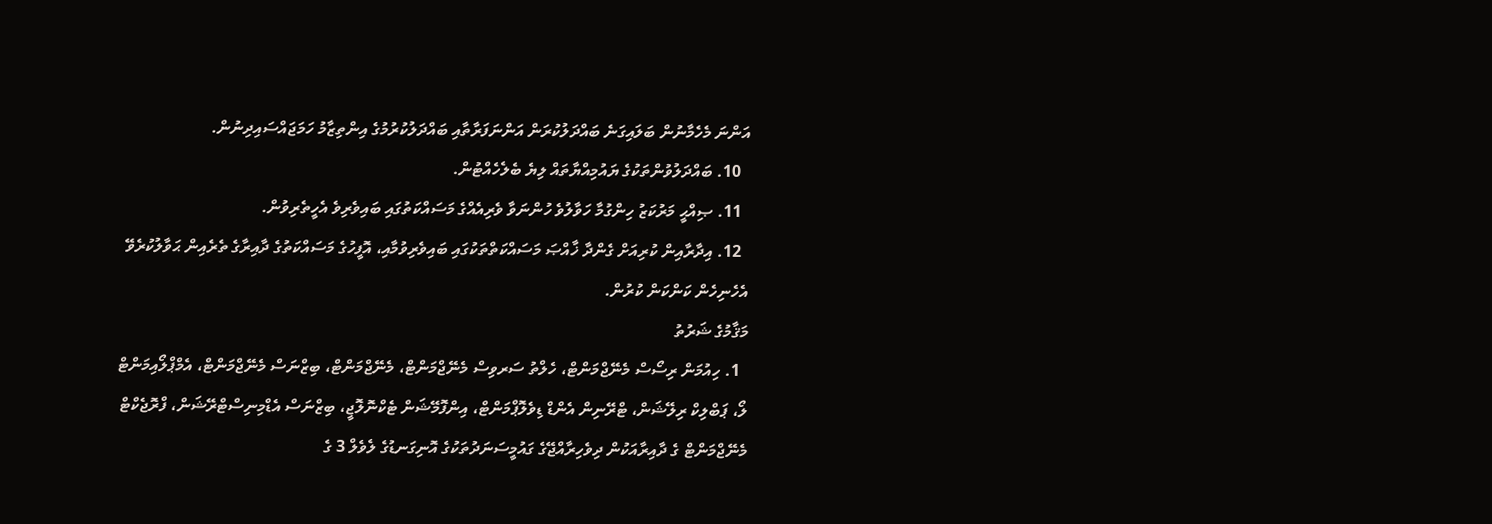އަންނަ މެހެމާނުން ބަލައިގަނެ ބައްދަލުކުރަން އަންނަފަރާތާއި ބައްދަލުކުރުމުގެ އިންތިޒާމު ހަމަޖައްސައިދިނުން.
  10. ބައްދަލުވުންތަކުގެ ޔައުމިއްޔާތައް ލިޔެ ބެލެހެއްޓުން.
  11. ޞިއްޙީ މަރުކަޒު ހިންގުމާ ހަވާލުވެ ހުންނަވާ ވެރިއެއްގެ މަސައްކަތުގައި ބައިވެރިވެ އެހީތެރިވުން.
  12. އިދާރާއިން ކުރިއަށް ގެންދާ ޚާއްޞަ މަސައްކަތްތަކުގައި ބައިވެރިވުމާއި، އޮފީހުގެ މަސައްކަތުގެ ދާއިރާގެ ތެރެއިން ޙަވާލުކުރެވޭ އެހެނިހެން ކަންކަން ކުރުން.
މަޤާމުގެ ޝަރުތު
  1. ހިއުމަން ރިސޯސް މެނޭޖްމަންޓް، ހެލްތު ސަރވިސް މެނޭޖްމަންޓް، މެނޭޖްމަންޓް، ބިޒްނަސް މެނޭޖްމަންޓް، އެމްޕްލޯއިމަންޓް ލޯ، ޕަބްލިކް ރިލޭޝަން، ޓްރޭނިން އެންޑް ޑިވެލޮޕްމަންޓް، އިންފޮމޭޝަން ޓެކްނޮލޮޖީ، ބިޒްނަސް އެޑްމިނިސްޓްރޭޝަން، ފްރޮޖެކްޓް މެނޭޖްމަންޓް ގެ ދާއިރާއަކުން ދިވެހިރާއްޖޭގެ ގައުމީސަނަދުތަކުގެ އޮނިގަނޑުގެ ލެވެލް 3 ގެ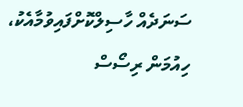ސަނަދެއް ހާސިލްކޮށްފައިވުމާއެކު، ހިއުމަން ރިސޯސް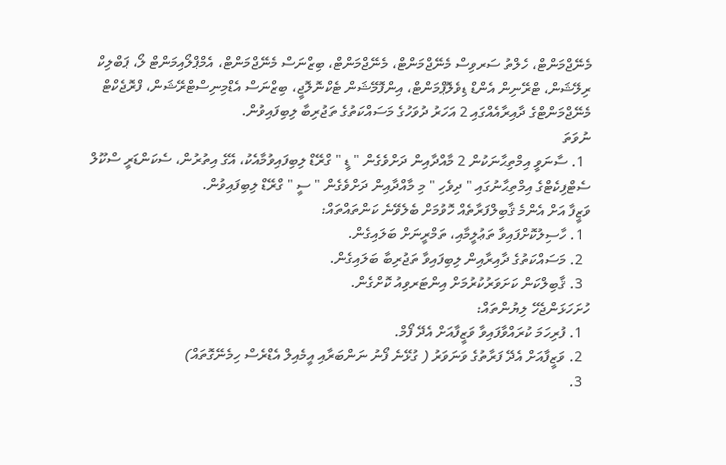މެނޭޖްމަންޓް، ހެލްތު ސަރވިސް މެނޭޖްމަންޓް، މެނޭޖްމަންޓް، ބިޒްނަސް މެނޭޖްމަންޓް، އެމްޕްލޯއިމަންޓް ލޯ، ޕަބްލިކް ރިލޭޝަން، ޓްރޭނިން އެންޑް ޑިވެލޮޕްމަންޓް، އިންފޮމޭޝަން ޓެކްނޮލޮޖީ، ބިޒްނަސް އެޑްމިނިސްޓްރޭޝަން، ފްރޮޖެކްޓް މެނޭޖްމަންޓްގެ ދާއިރާއެއްގައި 2 އަހަރު ދުވަހުގެ މަސައްކަތުގެ ތަޖުރިބާ ލިބިފައިވުން.
ނުވަތަ
  1. ސާނަވީ އިމްތިޙާނަކުން 2 މާއްދާއިން ދަށްވެގެން " ޑީ " ގްރޭޑް ލިބިފައިވުމާއެކު، އޭގެ އިތުރުން، ސެކަންޑަރީ ސްކޫލް ސެޓްފިކެޓްގެ އިމްތިޙާނުގައި " ދިވެހި " މި މާއްދާއިން ދަށްވެގެން " ސީ " ގްރޭޑް ލިބިފައިވުން.
ވަޒީފާ އަށް އެންމެ ޤާބިލްފަރާތެއް ހޮވުމަށް ބެލެވޭނެ ކަންތައްތައް:
  1. ހާސިލުކޮށްފައިވާ ތަޢުލީމާއި، ތަމްރީނަށް ބަލައިގެން.
  2. މަސައްކަތުގެ ދާއިރާއިން ލިބިފައިވާ ތަޖުރިބާ ބަލައިގެން.
  3. ޤާބިލްކަން ކަށަވަރުކުރުމަށް އިންޓަރވިއު ކޮށްގެން.
ހުށަހަޅަންޖެހޭ ލިޔުންތައް:
  1. ފުރިހަމަ ކުރައްވާފައިވާ ވަޒީފާއަށް އެދޭ ފޯމް.
  2. ވަޒީފާއަށް އެދޭ ފަރާތުގެ ވަނަވަރު ( ގުޅޭނެ ފޯނު ނަންބަރާއި އީމެއިލް އެޑްރެސް ހިމެނޭގޮތައް)
  3.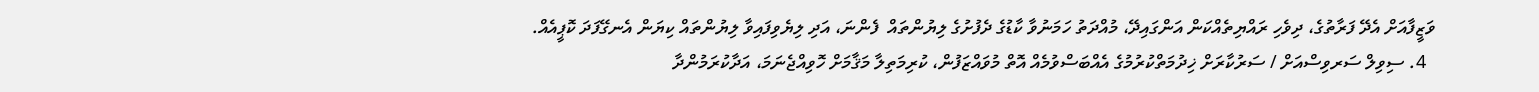ވަޒީފާއަށް އެދޭ ފަރާތުގެ، ދިވެހި ރައްޔިތެއްކަން އަންގައިދޭ، މުއްދަތު ހަމަނުވާ ކާޑުގެ ދެފުށުގެ ލިޔުންތައް  ފެންނަ، އަދި ލިޔެވިފައިވާ ލިޔުންތައް ކިޔަން އެނގޭފަދަ ކޮޕީއެއް.
  4. ސިވިލް ސަރވިސްއަށް / ސަރުކާރަށް ޚިދުމަތްކުރުމުގެ އެއްބަސްވުމެއް އޮތް މުވައްޒަފުން، ކުރިމަތިލާ މަޤާމަށް ހޮވިއްޖެނަމަ، އަދާކުރަމުންދާ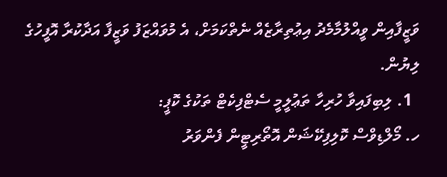ވަޒީފާއިން ވީއްލުމާމެދު އިޢުތިރާޒެއް ނެތްކަމަށް، އެ މުވައްޒަފު ވަޒީފާ އަދާކުރާ އޮފީހުގެ ލިޔުން.
  1. ލިބިފައިވާ ހުރިހާ ތަޢުލީމީ ސެޓްފިކެޓް ތަކުގެ ކޮޕީ:
ހ. މޯލްޑިވްސް ކޮލިފިކޭޝަން އޮތޯރިޓީން ފެންވަރު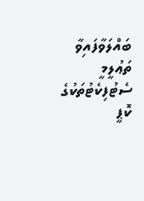ބައްލަވާފައިވާ ތަޢުލީމީ ސެޓުފިކެޓުތަކުގެ ކޮޕީ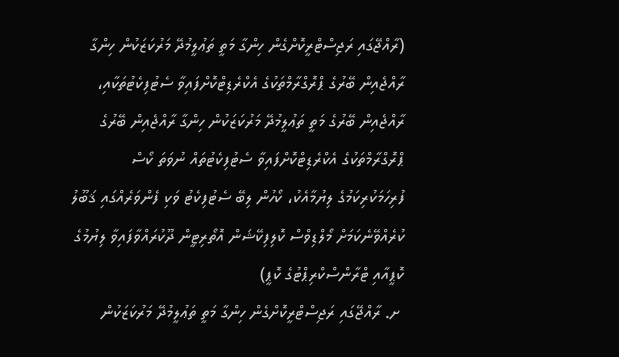(ރާއްޖޭގައި ރަޖިސްޓްރީކޮށްގެން ހިންގާ މަތީ ތަޢުލީމުދޭ މަރުކަޒަކުން ހިންގާ ރާއްޖެއިން ބޭރުގެ ޕްރޮގްރާމްތަކުގެ އެކްރެޑިޓްކޮށްފައިވާ ސެޓުފިކެޓުތަކާއި، ރާއްޖެއިން ބޭރުގެ މަތީ ތަޢުލީމުދޭ މަރުކަޒަކުން ހިންގާ ރާއްޖެއިން ބޭރުގެ ޕްރޮގްރާމްތަކުގެ އެކްރެޑިޓްކޮށްފައިވާ ސެޓުފިކެޓުތައް ނުވަތަ ކޯސް ފުރިހަމަކުރިކަމުގެ ލިޔުމާއެކު، ކޯހުން ލިބޭ ސެޓުފިކެޓު ވަކި ފެންވަރެއްގައި ޤަބޫލު ކުރެއްވޭނެކަމަށް މޯލްޑިވްސް ކޮލިފިކޭޝަން އޮތޯރިޓީން ދޫކުރައްވާފައިވާ ލިޔުމުގެ ކޮޕީއާއި ޓްރާންސްކްރިޕްޓުގެ ކޮޕީ)
 ށ. ރާއްޖޭގައި ރަޖިސްޓްރީކޮށްގެން ހިންގާ މަތީ ތަޢުލީމުދޭ މަރުކަޒަކުން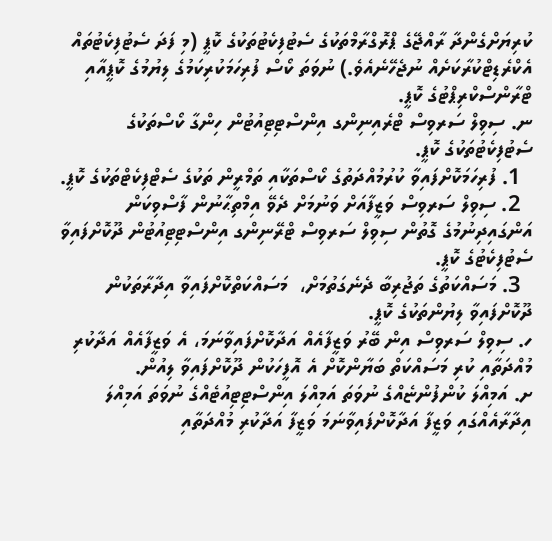ކުރިޔަށްގެންދާ ރާއްޖޭގެ ޕްރޮގްރާމްތަކުގެ ސެޓުފިކެޓުތަކުގެ ކޮޕީ (މި ފަދަ ސެޓުފިކެޓުތައް އެކްރެޑިޓްކުރާކަށެއް ނުޖެހޭނެއެވެ.) ނުވަތަ ކޯސް ފުރިހަމަކުރިކަމުގެ ލިޔުމުގެ ކޮޕީއާއި ޓްރާންސްކްރިޕްޓުގެ ކޮޕީ.
ނ. ސިވިލް ސަރވިސް ޓްރެއިނިންގ އިންސްޓިޓިއުޓުން ހިންގާ ކޯސްތަކުގެ ސެޓުފިކެޓުތަކުގެ ކޮޕީ.
  1. ފުރިހަމަކޮށްފައިވާ ކުރުމުއްދަތުގެ ކޯސްތަކާއި ތަމްރީން ތަކުގެ ސެޓްފިކެޓްތަކުގެ ކޮޕީ.
  2. ސިވިލް ސަރވިސް ވަޒީފާއަށް ވަނުމަށް ދެވޭ އިމްތިޙާނުން ފާސްވިކަން އަންގައިދިނުމުގެ ގޮތުން ސިވިލް ސަރވިސް ޓްރޭނިންގ އިންސްޓިޓިއުޓުން ދޫކޮށްފައިވާ ސެޓުފިކެޓުގެ ކޮޕީ.
  3. މަސައްކަތުގެ ތަޖުރިބާ ދެނެގަތުމަށް،  މަސައްކަތްކޮށްފައިވާ އިދާރާތަކުން ދޫކޮށްފައިވާ ލިޔުންތަކުގެ ކޮޕީ.
ހ. ސިވިލް ސަރވިސް އިން ބޭރު ވަޒީފާއެއް އަދާކޮށްފައިވާނަމަ، އެ ވަޒީފާއެއް އަދާކުރި މުއްދަތާއި ކުރި މަސައްކަތް ބަޔާންކޮށް އެ އޮފީހަކުން ދޫކޮށްފައިވާ ލިއުން.
ށ. އަމިއްލަ ކުންފުންޏެއްގެ ނުވަތަ އަމިއްލަ އިންސްޓިޓިއުޓެއްގެ ނުވަތަ އަމިއްލަ އިދާރާއެއްގައި ވަޒީފާ އަދާކޮށްފައިވާނަމަ ވަޒީފާ އަދާކުރި މުއްދަތާއި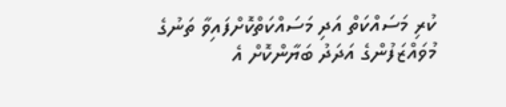ކުރި މަސައްކަތް އަދި މަސައްކަތްކޮށްފައިވާ ތަނުގެ މުވައްޒަފުންގެ އަދަދު ބަޔާންކޮށް އެ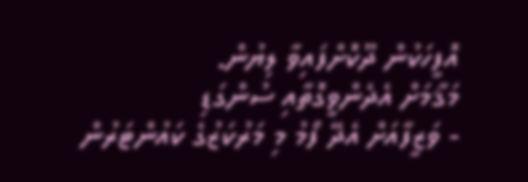އޮފީހަކުން ދޫކޮށްފައިވާ ލިޔުން.
މަޤާމަށް އެދެންވީގޮތާއި ސުންގަޑި
- ވަޒީފާއަށް އެދޭ ފޯމު މި މަރުކަޒުގެ ކައުންޓަރުން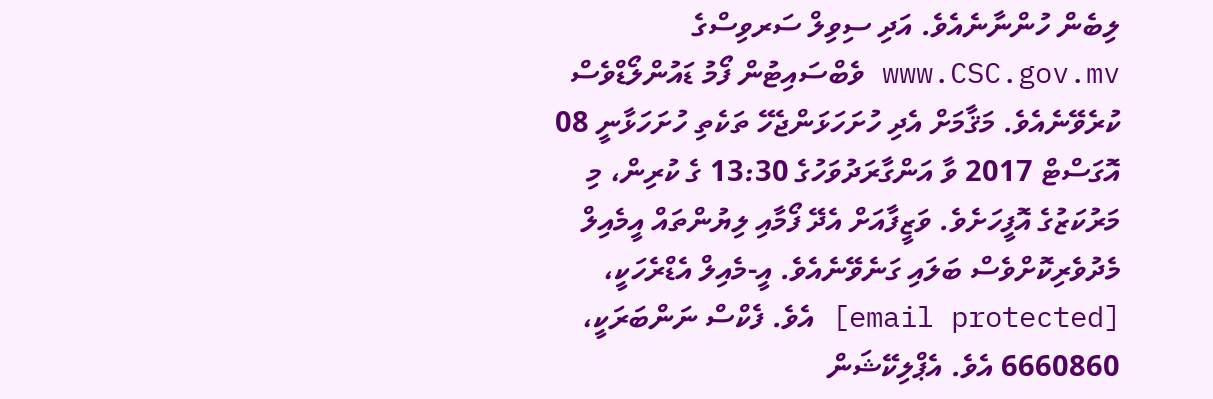ލިބެން ހުންނާނެއެވެ. އަދި ސިވިލް ސަރވިސްގެ www.CSC.gov.mv ވެބްސައިޓުން ފޯމު ޑައުންލޯޑްވެސް ކުރެވޭނެއެވެ. މަޤާމަށް އެދި ހުށަހަޅަންޖެހޭ ތަކެތި ހުށަހަޅާނީ 08 އޮގަސްޓް 2017 ވާ އަންގާރަދުވަހުގެ 13:30 ގެ ކުރިން، މި މަރުކަޒުގެ އޮފީހަށެވެ. ވަޒީފާއަށް އެދޭ ފޯމާއި ލިޔުންތައް އީމެއިލް މެދުވެރިކޮށްވެސް ބަލައި ގަނެވޭނެއެވެ. އީ-މެއިލް އެޑްރެހަކީ، [email protected] އެވެ. ފެކްސް ނަންބަރަކީ، 6660860 އެވެ. އެޕްލިކޭޝަން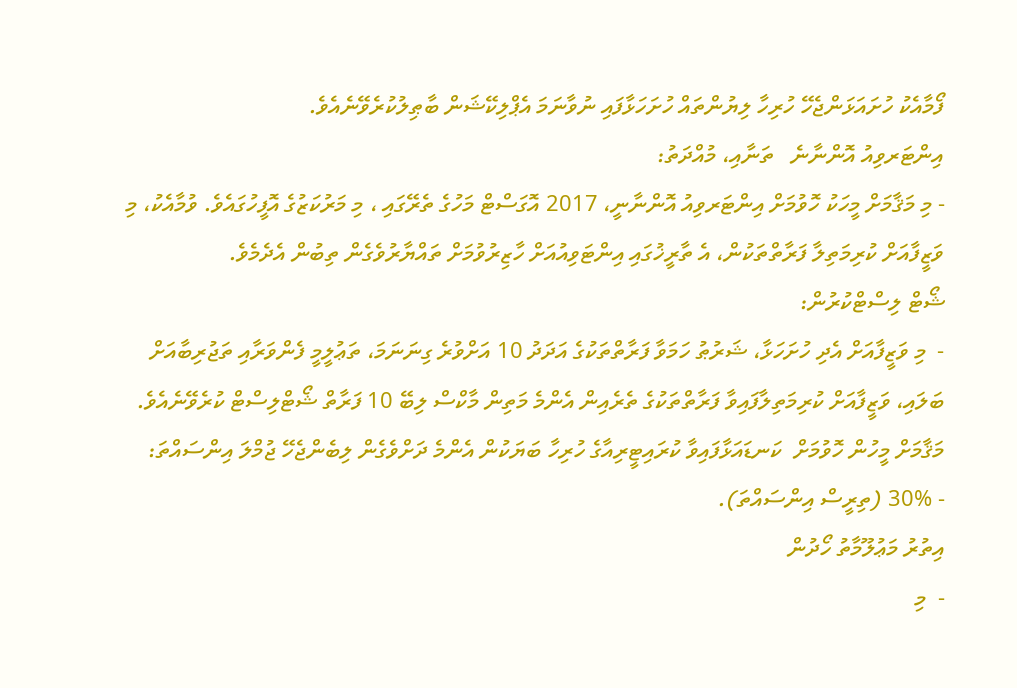ފޯމާއެކު ހުށައަޅަންޖެހޭ ހުރިހާ ލިޔުންތައް ހުށަހަޅާފައި ނުވާނަމަ އެޕްލިކޭޝަން ބާޠިލުކުރެވޭނެއެވެ.
އިންޓަރވިއު އޮންނާނެ   ތަނާއި، މުއްދަތު:
- މި މަޤާމަށް މީހަކު ހޮވުމަށް އިންޓަރވިއު އޮންނާނީ، 2017 އޮގަސްޓް މަހުގެ ތެރޭގައި ، މި މަރުކަޒުގެ އޮފީހުގައެވެ. ވުމާއެކު، މި ވަޒީފާއަށް ކުރިމަތިލާ ފަރާތްތަކުން، އެ ތާރީޚުގައި އިންޓަވިއުއަށް ހާޒިރުވުމަށް ތައްޔާރުވެގެން ތިބުން އެދެމެވެ.
ޝޯޓް ލިސްޓްކުރުން:
-  މި ވަޒީފާއަށް އެދި ހުށަހަޅާ، ޝަރުޠު ހަމަވާ ފަރާތްތަކުގެ އަދަދު 10 އަށްވުރެ ގިނަނަމަ، ތަޢުލީމީ ފެންވަރާއި ތަޖުރިބާއަށް ބަލައި، ވަޒީފާއަށް ކުރިމަތިލާފައިވާ ފަރާތްތަކުގެ ތެރެއިން އެންމެ މަތިން މާކްސް ލިބޭ 10 ފަރާތް ޝޯޓްލިސްޓް ކުރެވޭނެއެވެ.
މަޤާމަށް މީހުން ހޮވުމަށް  ކަނޑައަޅާފައިވާ ކުރައިޓީރިއާގެ ހުރިހާ ބަޔަކުން އެންމެ ދަށްވެގެން ލިބެންޖެހޭ ޖުމްލަ އިންސައްތަ:
- 30% (ތިރީސް އިންސައްތަ).
އިތުރު މަޢުލޫމާތު ހޯދުން
-  މި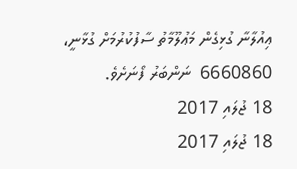ޢިއުލާނާ ގުޅިގެން މަޢުލޫމާތު ސާފުކުރުމަށް ގުޅާނީ، 6660860  ނަންބަރު ފޯނަށެވެ.
18 ޖުލައި 2017
18 ޖުލައި 2017